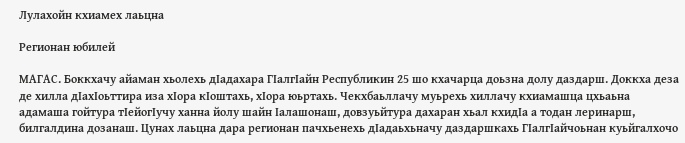Лулахойн кхиамех лаьцна

Регионан юбилей

МАГАС. Боккхачу айаман хьолехь дIадахара ГIалгIайн Республикин 25 шо кхачарца доьзна долу даздарш. Доккха деза де хилла дIахIоьттира иза хIора кIоштахь, хIора юьртахь. Чекхбаьллачу муьрехь хиллачу кхиамашца цхьаьна адамаша гойтура тIейогIучу ханна йолу шайн Iалашонаш, довзуьйтура дахаран хьал кхидIа а тодан леринарш, билгалдина дозанаш. Цунах лаьцна дара регионан пачхьенехь дIадаьхьначу даздаршкахь ГIалгIайчоьнан куьйгалхочо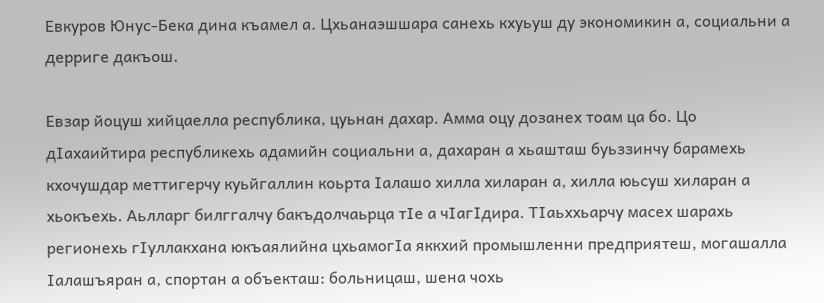Евкуров Юнус-Бека дина къамел а. Цхьанаэшшара санехь кхуьуш ду экономикин а, социальни а дерриге дакъош.

Евзар йоцуш хийцаелла республика, цуьнан дахар. Амма оцу дозанех тоам ца бо. Цо дIахаийтира республикехь адамийн социальни а, дахаран а хьашташ буьззинчу барамехь кхочушдар меттигерчу куьйгаллин коьрта Iалашо хилла хиларан а, хилла юьсуш хиларан а хьокъехь. Аьлларг билггалчу бакъдолчаьрца тIе а чIагIдира. ТIаьххьарчу масех шарахь регионехь гIуллакхана юкъаялийна цхьамогIа яккхий промышленни предприятеш, могашалла Iалашъяран а, спортан а объекташ: больницаш, шена чохь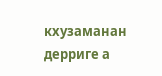кхузаманан дерриге а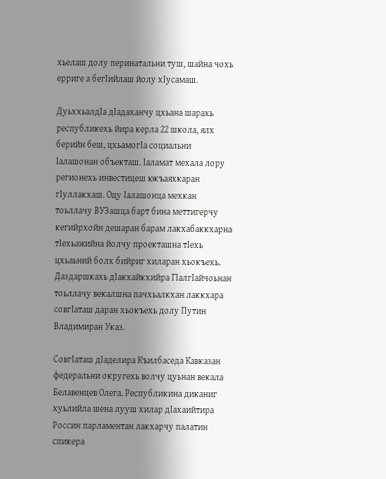хьелаш долу перинатальни туш, шайна чохь ерриге а бегIийлаш йолу хIусамаш.

ДуьххьалдIа дIадаханчу цхьана шарахь республикехь йира керла 22 школа, ялх берийн беш, цхьамогIа социальни Iалашонан объекташ. Iаламат мехала лору регионехь инвестицеш юкъаяхкаран гIуллакхаш. Оцу Iалашонца мехкан тоьллачу ВУЗашца барт бина меттигерчу кегийрхойн дешаран барам лакхабаккхарна тIехьажийна йолчу проекташна тIехь цхьаьний болх бийриг хиларан хьокъехь. Даздаршкахь дIакхайкхийра ГIалгIайчоьнан тоьллачу векалшна пачхьалкхан лаккхара совгIаташ даран хьокъехь долу Путин Владимиран Указ.

СовгIаташ дIаделира Къилбаседа Кавказан федеральни округехь волчу цуьнан векала Белавенцев Олега. Республикина диканиг хуьлийла шена лууш хилар дIахаийтира Россин парламентан лакхарчу палатин спикера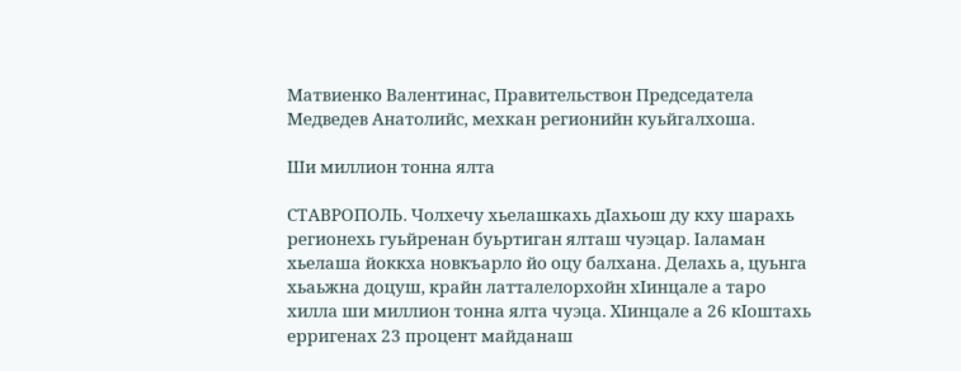Матвиенко Валентинас, Правительствон Председатела Медведев Анатолийс, мехкан регионийн куьйгалхоша.

Ши миллион тонна ялта

СТАВРОПОЛЬ. Чолхечу хьелашкахь дIахьош ду кху шарахь регионехь гуьйренан буьртиган ялташ чуэцар. Iаламан хьелаша йоккха новкъарло йо оцу балхана. Делахь а, цуьнга хьаьжна доцуш, крайн латталелорхойн хIинцале а таро хилла ши миллион тонна ялта чуэца. ХIинцале а 26 кIоштахь ерригенах 23 процент майданаш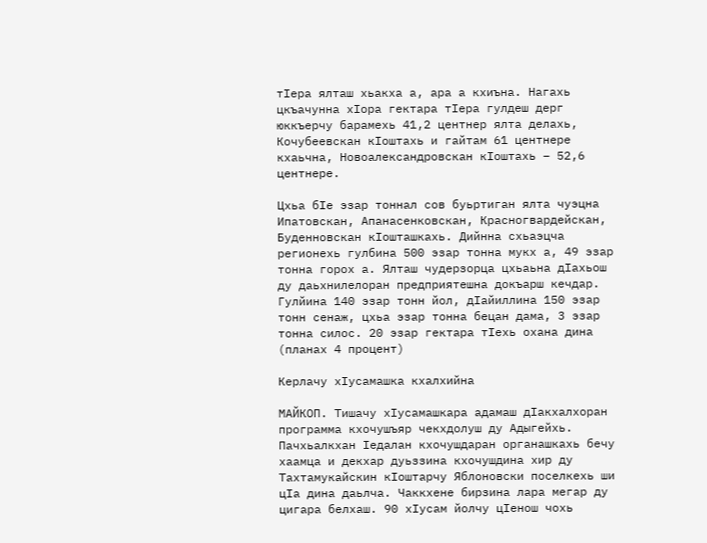тIера ялташ хьакха а, ара а кхиъна. Нагахь цкъачунна хIора гектара тIера гулдеш дерг юккъерчу барамехь 41,2 центнер ялта делахь, Кочубеевскан кIоштахь и гайтам 61 центнере кхаьчна, Новоалександровскан кIоштахь – 52,6 центнере.

Цхьа бIе эзар тоннал сов буьртиган ялта чуэцна Ипатовскан, Апанасенковскан, Красногвардейскан, Буденновскан кIошташкахь. Дийнна схьаэцча регионехь гулбина 500 эзар тонна мукх а, 49 эзар тонна горох а. Ялташ чудерзорца цхьаьна дIахьош ду даьхнилелоран предприятешна докъарш кечдар. Гулйина 140 эзар тонн йол, дIайиллина 150 эзар тонн сенаж, цхьа эзар тонна бецан дама, 3 эзар тонна силос. 20 эзар гектара тIехь охана дина (планах 4 процент)

Керлачу хIусамашка кхалхийна

МАЙКОП. Тишачу хIусамашкара адамаш дIакхалхоран программа кхочушъяр чекхдолуш ду Адыгейхь. Пачхьалкхан Iедалан кхочушдаран органашкахь бечу хаамца и декхар дуьззина кхочушдина хир ду Тахтамукайскин кIоштарчу Яблоновски поселкехь ши цIа дина даьлча. Чаккхене бирзина лара мегар ду цигара белхаш. 90 хIусам йолчу цIенош чохь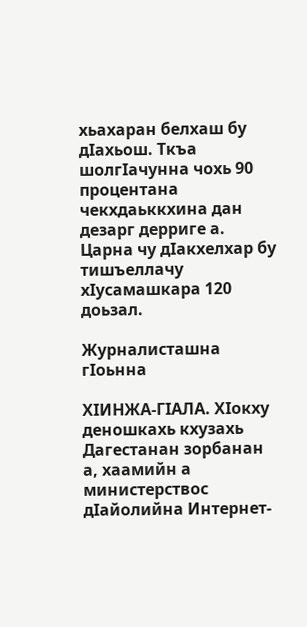хьахаран белхаш бу дIахьош. Ткъа шолгIачунна чохь 90 процентана чекхдаьккхина дан дезарг дерриге а. Царна чу дIакхелхар бу тишъеллачу хIусамашкара 120 доьзал.

Журналисташна гIоьнна

ХIИНЖА-ГIАЛА. ХIокху деношкахь кхузахь Дагестанан зорбанан а, хаамийн а министерствос дIайолийна Интернет-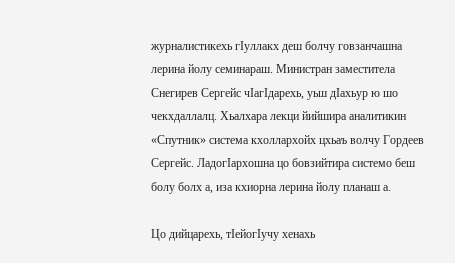журналистикехь гIуллакх деш болчу говзанчашна лерина йолу семинараш. Министран заместитела Снегирев Сергейс чIагIдарехь, уьш дIахьур ю шо чекхдаллалц. Хьалхара лекци йийшира аналитикин «Спутник» система кхоллархойх цхьаъ волчу Гордеев Сергейс. ЛадогIархошна цо бовзийтира системо беш болу болх а, иза кхиорна лерина йолу планаш а.

Цо дийцарехь, тIейогIучу хенахь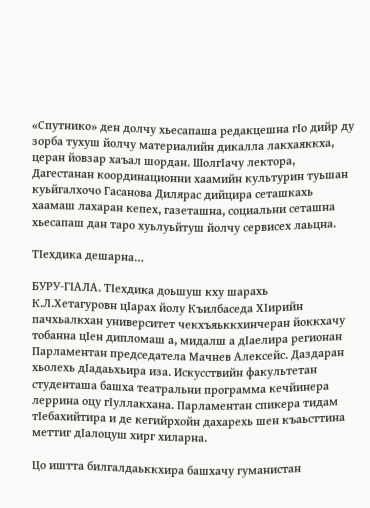«Спутнико» ден долчу хьесапаша редакцешна гIо дийр ду зорба тухуш йолчу материалийн дикалла лакхаяккха, церан йовзар хаъал шордан. ШолгIачу лектора, Дагестанан координационни хаамийн культурин туьшан куьйгалхочо Гасанова Дилярас дийцира сеташкахь хаамаш лахаран кепех, газеташна, социальни сеташна хьесапаш дан таро хуьлуьйтуш йолчу сервисех лаьцна.

ТIехдика дешарна…

БУРУ-ГIАЛА. ТIехдика доьшуш кху шарахь К.Л.Хетагуровн цIарах йолу Къилбаседа ХIирийн пачхьалкхан университет чекхъяьккхинчеран йоккхачу тобанна цIен дипломаш а, мидалш а дIаелира регионан Парламентан председатела Мачнев Алексейс. Даздаран хьолехь дIадаьхьира иза. Искусствийн факультетан студенташа башха театральни программа кечйинера леррина оцу гIуллакхана. Парламентан спикера тидам тIебахийтира и де кегийрхойн дахарехь шен къаьсттина меттиг дIалоцуш хирг хиларна.

Цо иштта билгалдаьккхира башхачу гуманистан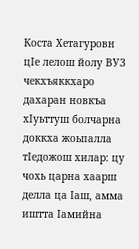Коста Хетагуровн цIе лелош йолу ВУЗ чекхъяккхаро дахаран новкъа хIуьттуш болчарна доккха жоьпалла тIедожош хилар: цу чохь царна хаарш делла ца Iаш, амма иштта Iамийна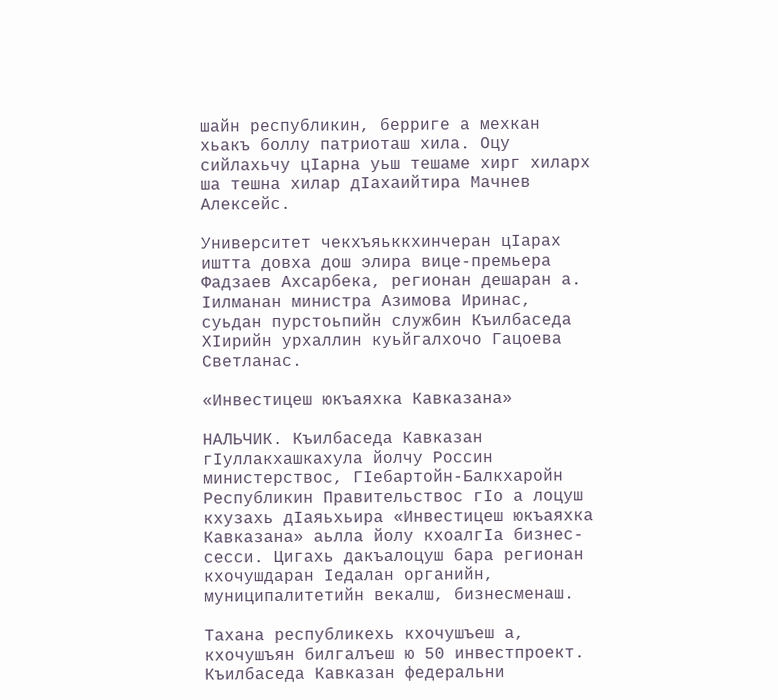шайн республикин, берриге а мехкан хьакъ боллу патриоташ хила. Оцу сийлахьчу цIарна уьш тешаме хирг хиларх ша тешна хилар дIахаийтира Мачнев Алексейс.

Университет чекхъяьккхинчеран цIарах иштта довха дош элира вице-премьера Фадзаев Ахсарбека, регионан дешаран а. Iилманан министра Азимова Иринас, суьдан пурстоьпийн службин Къилбаседа ХIирийн урхаллин куьйгалхочо Гацоева Светланас.

«Инвестицеш юкъаяхка Кавказана»

НАЛЬЧИК. Къилбаседа Кавказан гIуллакхашкахула йолчу Россин министерствос, ГIебартойн-Балкхаройн Республикин Правительствос гIо а лоцуш кхузахь дIаяьхьира «Инвестицеш юкъаяхка Кавказана» аьлла йолу кхоалгIа бизнес-сесси. Цигахь дакъалоцуш бара регионан кхочушдаран Iедалан органийн, муниципалитетийн векалш, бизнесменаш.

Тахана республикехь кхочушъеш а, кхочушъян билгалъеш ю 50 инвестпроект. Къилбаседа Кавказан федеральни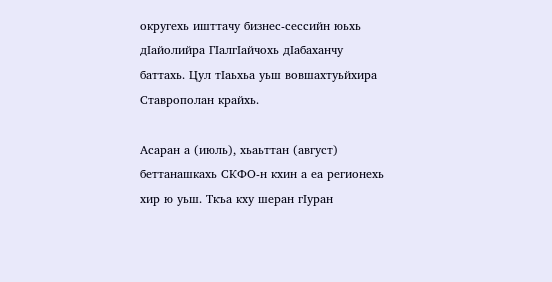округехь ишттачу бизнес-сессийн юьхь дIайолийра ГIалгIайчохь дIабаханчу баттахь. Цул тIаьхьа уьш вовшахтуьйхира Ставрополан крайхь.

Асаран а (июль), хьаьттан (август) беттанашкахь СКФО-н кхин а еа регионехь хир ю уьш. Ткъа кху шеран гIуран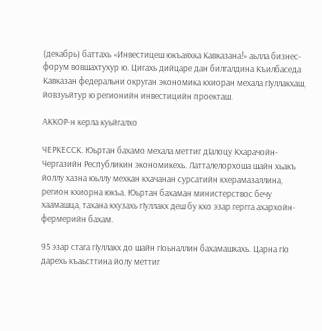(декабрь) баттахь «Инвестицеш юкъаяхка Кавказана!» аьлла бизнес-форум вовшахтухур ю. Цигахь дийцаре дан билгалдина Къилбаседа Кавказан федеральни округан экономика кхиоран мехала гIуллакхаш, йовзуьйтур ю регионийн инвестицийн проекташ.

АККОР-н керла куьйгалхо

ЧЕРКЕССК. Юьртан бахамо мехала меттиг дIалоцу Кхарачойн-Чергазийн Республикин экономикехь. Латталелорхоша шайн хьакъ йоллу хазна юьллу мехкан кхачанан сурсатийн кхерамазаллина, регион кхиорна юкъа. Юьртан бахаман министерствос бечу хаамашца, тахана кхузахь гIуллакх деш бу кхо эзар гергга ахархойн-фермерийн бахам.

95 эзар стага гIуллакх до шайн гIоьналлин бахамашкахь. Царна гIо дарехь къаьсттина йолу меттиг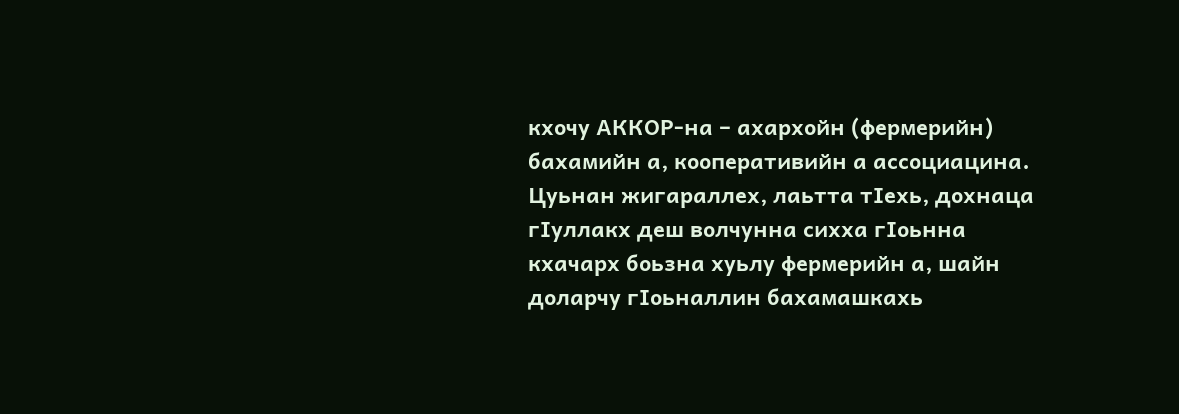кхочу АККОР-на – ахархойн (фермерийн) бахамийн а, кооперативийн а ассоциацина. Цуьнан жигараллех, лаьтта тIехь, дохнаца гIуллакх деш волчунна сихха гIоьнна кхачарх боьзна хуьлу фермерийн а, шайн доларчу гIоьналлин бахамашкахь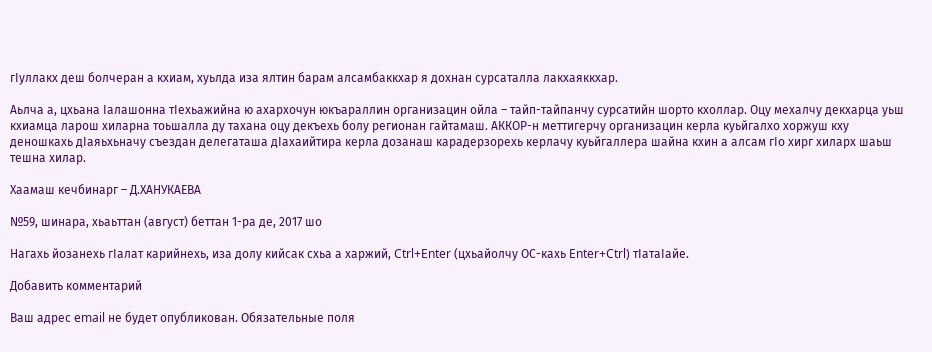гIуллакх деш болчеран а кхиам, хуьлда иза ялтин барам алсамбаккхар я дохнан сурсаталла лакхаяккхар.

Аьлча а, цхьана Iалашонна тIехьажийна ю ахархочун юкъараллин организацин ойла – тайп-тайпанчу сурсатийн шорто кхоллар. Оцу мехалчу декхарца уьш кхиамца ларош хиларна тоьшалла ду тахана оцу декъехь болу регионан гайтамаш. АККОР-н меттигерчу организацин керла куьйгалхо хоржуш кху деношкахь дIаяьхьначу съездан делегаташа дIахаийтира керла дозанаш карадерзорехь керлачу куьйгаллера шайна кхин а алсам гIо хирг хиларх шаьш тешна хилар.

Хаамаш кечбинарг – Д.ХАНУКАЕВА

№59, шинара, хьаьттан (август) беттан 1-ра де, 2017 шо

Нагахь йозанехь гIалат карийнехь, иза долу кийсак схьа а харжий, Ctrl+Enter (цхьайолчу ОС-кахь Enter+Ctrl) тIатаIайе.

Добавить комментарий

Ваш адрес email не будет опубликован. Обязательные поля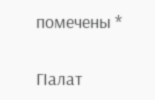помечены *

ГIалат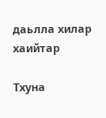даьлла хилар хаийтар

Тхуна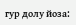гур долу йоза: